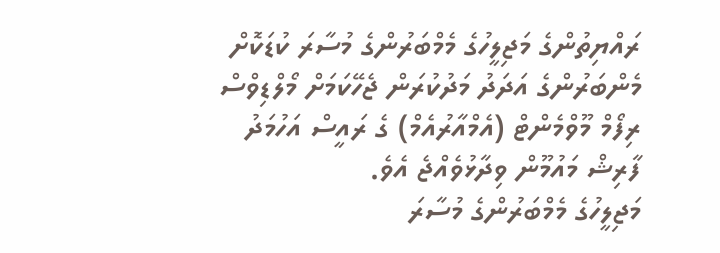ރައްޔިތުންގެ މަޖިލީހުގެ މެމްބަރުންގެ މުސާރަ ކުޑަކޮށް މެންބަރުންގެ އަދަދު މަދުކުރަން ޖެހޭކަމަށް މޯލްޑިވްސް ރިފޯމް މޫވްމެންޓް (އެމްއާރުއެމް) ގެ ރައީސް އަހުމަދު ފާރިޝް މައުމޫން ވިދާޅުވެއްޖެ އެވެ.
މަޖިލީހުގެ މެމްބަރުންގެ މުސާރަ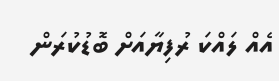އެއް ލައްކަ ރުފިޔާއަށް ބޮޑުކުރަން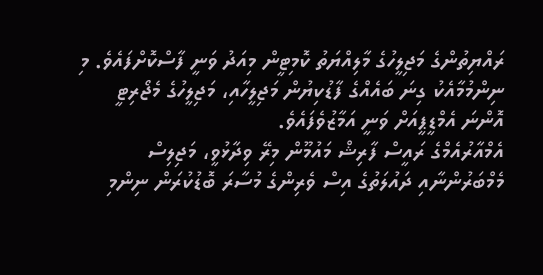ރައްޔިތުންގެ މަޖިލީހުގެ މާލިއްޔަތު ކޮމިޓީން މިއަދު ވަނީ ފާސްކޮށްފައެވެ. މި ނިންމުމާއެކު ގިނަ ބައެއްގެ ފާޑުކިޔުން މަޖިލީހާއި، މަޖިލީހުގެ މެޖޯރިޓީ އޮންނަ އެމްޑީޕީއަށް ވަނީ އަމާޒުވެފައެވެ.
އެމްއާރުއެމްގެ ރައީސް ފާރިޝް މައުމޫން މިރޭ ވިދާޅުވީ، މަޖިލިސް މެމްބަރުންނާއި ދައުލަތުގެ އިސް ވެރިންގެ މުސާރަ ބޮޑުކުރަން ނިންމި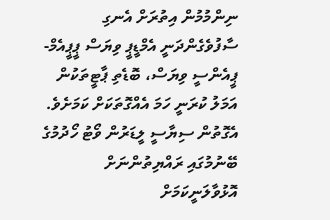ނިންމުމުން އިތުރަށް އެނގި ސާފުވެގެންދަނީ އެމްޑީޕީ ވިޔަސް ޕީޕީއެމް-ޕީއެންސީ ވިޔަސް، ބޮޑެތި ޕާޓީތަކުން އަމަލު ކުރަނީ ހަމަ އެއްގޮތަކަށް ކަމަށެވެ.
އެގޮތުން ސިޔާސީ ލީޑަރުން ވޯޓު ހޯދުމުގެ ބޭނުމުގައި ރައްޔިތުންނަށް އޮޅުވާލަނީކަމަށް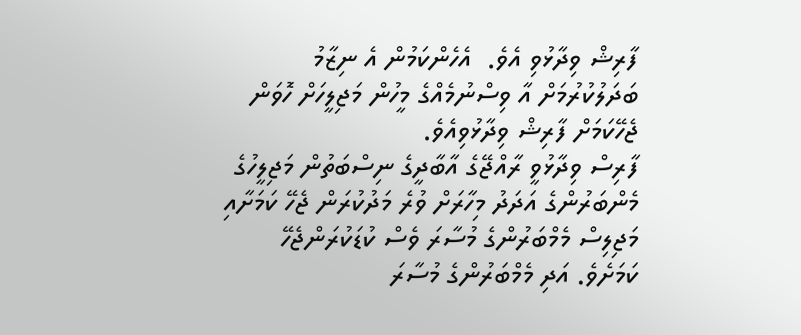ފާރިޝް ވިދާޅުވި އެވެ.  އެހެންކަމުން އެ ނިޒާމު ބަދަލުކުރުމަށް އާ ވިސްނުމެއްގެ މީހުން މަޖިލީހަށް ހޮވަން ޖެހޭކަމަށް ފާރިޝް ވިދާޅުވިއެވެ.
ފާރިސް ވިދާޅުވީ ރާއްޖޭގެ އާބާދީގެ ނިސްބަތުން މަޖިލީހުގެ މެންބަރުންގެ އަދަދު މިހާރަށް ވުރެ މަދުކުރަން ޖެހޭ ކަމަށާއި މަޖިލިސް މެމްބަރުންގެ މުސާރަ ވެސް ކުޑަކުރަންޖެހޭ ކަމަށެވެ. އަދި މެމްބަރުންގެ މުސާރަ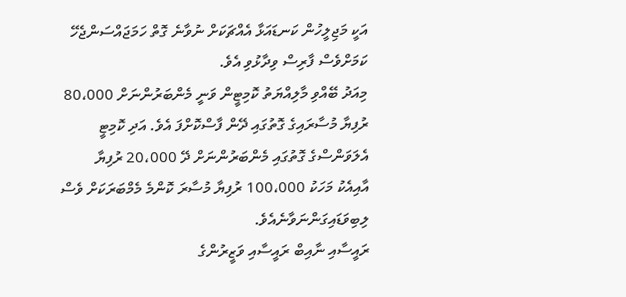އަކީ މަޖިލީހުން ކަނޑައަޅާ އެއްޗަކަށް ނުވާނެ ގޮތް ހަމަޖައްސަންޖެހޭ ކަމަށްވެސް ފާރިސް ވިދާޅުވި އެވެ.
މިއަދު ބޭއްވި މާލިއްޔަތު ކޮމިޓީން ވަނީ މެންބަރުންނަށް 80،000 ރުފިޔާ މުސާރައިގެ ގޮތުގައި ދޭން ފާސްކޮށްފަ އެވެ. އަދި ކޮމިޓީ އެލަވަންސްގެ ގޮތުގައި މެންބަރުންނަށް ދޭ 20،000 ރުފިޔާ އާއިއެކު މަހަކު 100،000 ރުފިޔާ މުސާރަ ކޮންމެ މެމްބަރަކަށް ވެސް ލިބިވަޑައިގަންނަވާނެއެވެ.
ރައީސާއި ނާއިބް ރައީސާއި ވަޒީރުންގެ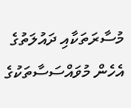މުސާރަތަކާއި ދައުލަތުގެ އެހެން މުވައްސަސާތަކުގެ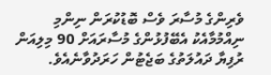ވެރިންގެ މުސާރަ ވެސް ބޮޑުކުރަން ނިންމި ނިއްމުމާއެކު އެބޭފުޅުންގެ މުސާރައަށް 90 މިލިއަން ރުފިޔާ ދައުލަތުގެ ބަޖެޓުން ހަރަދުވާނެއެވެ.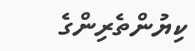ކިޔުންތެރިންގެ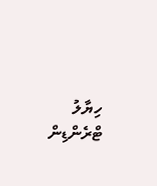ހިޔާލު
ޓްރެންޑިން